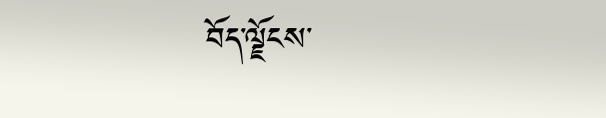བོད་ལྗོངས་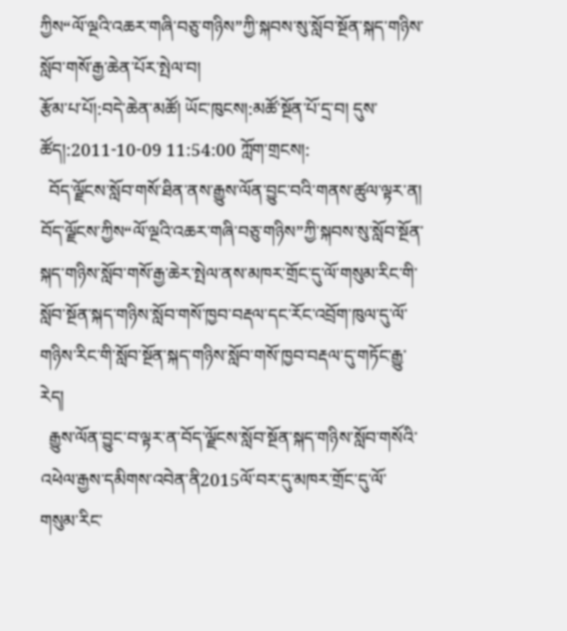ཀྱིས“ལོ་ལྔའི་འཆར་གཞི་བཅུ་གཉིས”ཀྱི་སྐབས་སུ་སློབ་སྔོན་སྐད་གཉིས་སློབ་གསོ་རྒྱ་ཆེན་པོར་སྤེལ་བ།
རྩོམ་པ་པོ།:བདེ་ཆེན་མཚོ། ཡོང་ཁུངས།:མཚོ་སྔོན་པོ་དྲ་བ། དུས་ཚོད།:2011-10-09 11:54:00 ཀློག་གྲངས།:
  བོད་ལྗོངས་སློབ་གསོ་ཐིན་ནས་རྒྱུས་ལོན་བྱུང་བའི་གནས་ཚུལ་ལྟར་ན། བོད་ལྗོངས་ཀྱིས“ལོ་ལྔའི་འཆར་གཞི་བཅུ་གཉིས”ཀྱི་སྐབས་སུ་སློབ་སྔོན་སྐད་གཉིས་སློབ་གསོ་རྒྱ་ཆེར་སྤེལ་ནས་མཁར་གྲོང་དུ་ལོ་གསུམ་རིང་གི་སློབ་སྔོན་སྐད་གཉིས་སློབ་གསོ་ཁྱབ་བརྡལ་དང་རོང་འབྲོག་ཁུལ་དུ་ལོ་གཉིས་རིང་གི་སློབ་སྔོན་སྐད་གཉིས་སློབ་གསོ་ཁྱབ་བརྡལ་དུ་གཏོང་རྒྱུ་རེད།
  རྒྱུས་ལོན་བྱུང་བ་ལྟར་ན་བོད་ལྗོངས་སློབ་སྔོན་སྐད་གཉིས་སློབ་གསོའི་འཕེལ་རྒྱས་དམིགས་འབེན་ནི2015ལོ་བར་དུ་མཁར་གྲོང་དུ་ལོ་གསུམ་རིང་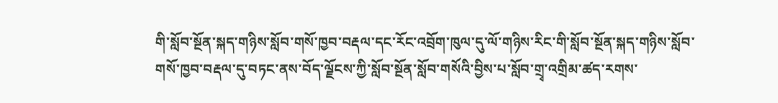གི་སློབ་སྔོན་སྐད་གཉིས་སློབ་གསོ་ཁྱབ་བརྡལ་དང་རོང་འབྲོག་ཁུལ་དུ་ལོ་གཉིས་རིང་གི་སློབ་སྔོན་སྐད་གཉིས་སློབ་གསོ་ཁྱབ་བརྡལ་དུ་བཏང་ནས་བོད་ལྗོངས་ཀྱི་སློབ་སྔོན་སློབ་གསོའི་བྱིས་པ་སློབ་གྲྭ་འགྲིམ་ཚད་རགས་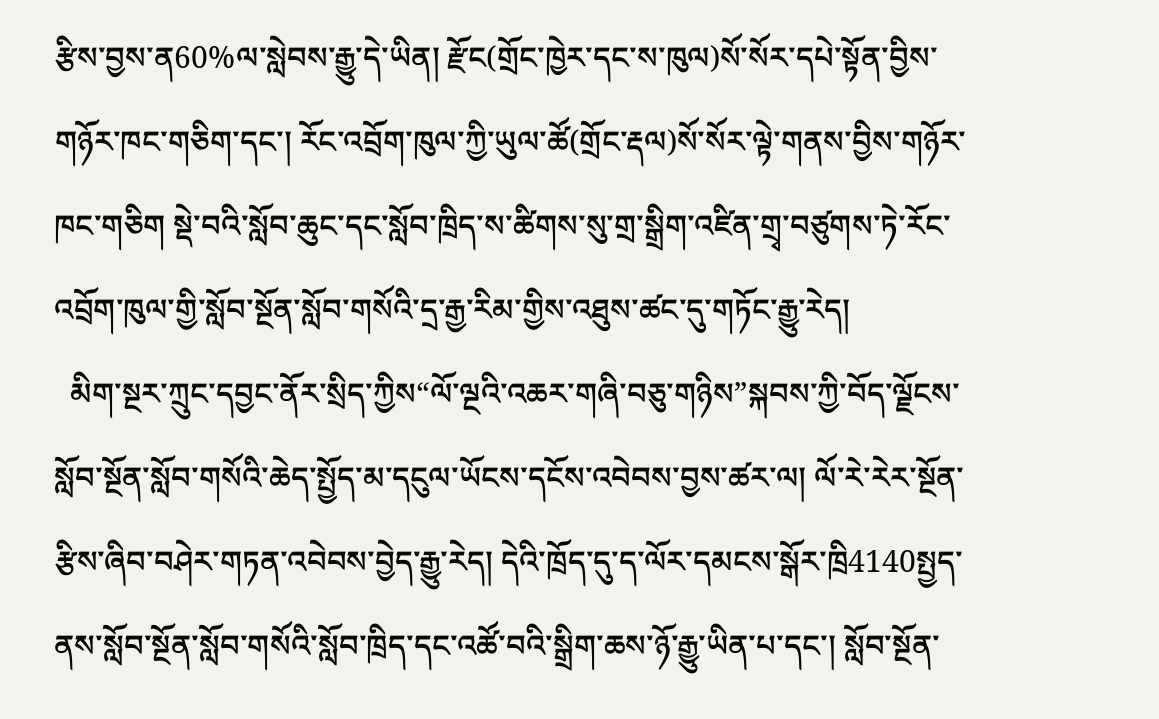རྩིས་བྱས་ན60%ལ་སླེབས་རྒྱུ་དེ་ཡིན། རྫོང(གྲོང་ཁྱེར་དང་ས་ཁུལ)སོ་སོར་དཔེ་སྟོན་བྱིས་གཉོར་ཁང་གཅིག་དང་། རོང་འབྲོག་ཁུལ་ཀྱི་ཡུལ་ཚོ(གྲོང་རྡལ)སོ་སོར་ལྟེ་གནས་བྱིས་གཉོར་ཁང་གཅིག སྡེ་བའི་སློབ་ཆུང་དང་སློབ་ཁྲིད་ས་ཚིགས་སུ་གྲ་སྒྲིག་འཛིན་གྲྭ་བཙུགས་ཏེ་རོང་འབྲོག་ཁུལ་གྱི་སློབ་སྔོན་སློབ་གསོའི་དྲ་རྒྱ་རིམ་གྱིས་འཐུས་ཚང་དུ་གཏོང་རྒྱུ་རེད།
  མིག་སྔར་ཀྲུང་དབྱང་ནོར་སྲིད་ཀྱིས“ལོ་ལྔའི་འཆར་གཞི་བཅུ་གཉིས”སྐབས་ཀྱི་བོད་ལྗོངས་སློབ་སྔོན་སློབ་གསོའི་ཆེད་སྤྱོད་མ་དངུལ་ཡོངས་དངོས་འབེབས་བྱས་ཚར་ལ། ལོ་རེ་རེར་སྔོན་རྩིས་ཞིབ་བཤེར་གཏན་འབེབས་བྱེད་རྒྱུ་རེད། དེའི་ཁྲོད་དུ་ད་ལོར་དམངས་སྒོར་ཁྲི4140སྤྱད་ནས་སློབ་སྔོན་སློབ་གསོའི་སློབ་ཁྲིད་དང་འཚོ་བའི་སྒྲིག་ཆས་ཉོ་རྒྱུ་ཡིན་པ་དང་། སློབ་སྔོན་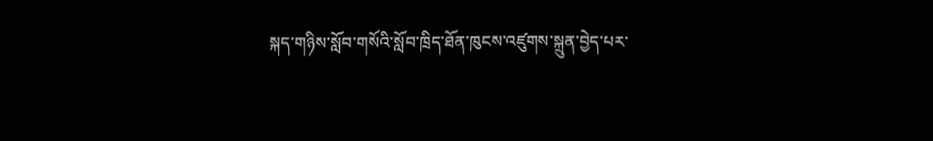སྐད་གཉིས་སློབ་གསོའི་སློབ་ཁྲིད་ཐོན་ཁུངས་འཛུགས་སྐྲུན་བྱེད་པར་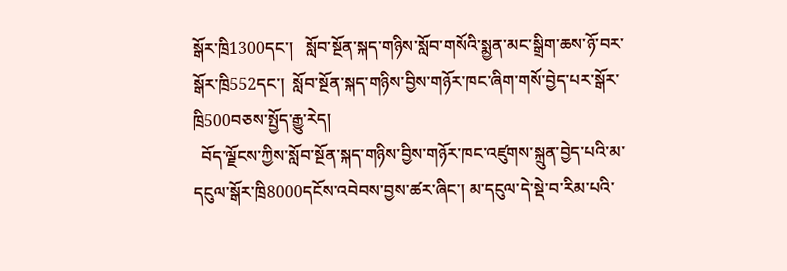སྒོར་ཁྲི1300དང་།   སློབ་སྔོན་སྐད་གཉིས་སློབ་གསོའི་སྨྱན་མང་སྒྲིག་ཆས་ཉོ་བར་སྒོར་ཁྲི552དང་།  སློབ་སྔོན་སྐད་གཉིས་བྱིས་གཉོར་ཁང་ཞིག་གསོ་བྱེད་པར་སྒོར་ཁྲི500བཅས་སྤྱོད་རྒྱུ་རེད།
  བོད་ལྗོངས་ཀྱིས་སློབ་སྔོན་སྐད་གཉིས་བྱིས་གཉོར་ཁང་འཛུགས་སྐྲུན་བྱེད་པའི་མ་དངུལ་སྒོར་ཁྲི8000དངོས་འབེབས་བྱས་ཚར་ཞིང་། མ་དངུལ་དེ་སྡེ་བ་རིམ་པའི་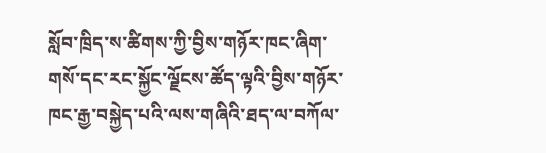སློབ་ཁྲིད་ས་ཚིགས་ཀྱི་བྱིས་གཉོར་ཁང་ཞིག་གསོ་དང་རང་སྐྱོང་ལྗོངས་ཚོད་ལྟའི་བྱིས་གཉོར་ཁང་རྒྱ་བསྐྱེད་པའི་ལས་གཞིའི་ཐད་ལ་བཀོལ་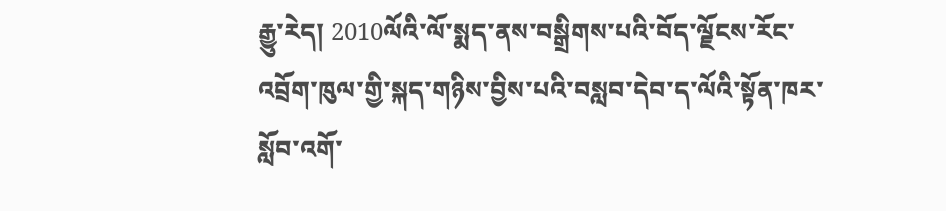རྒྱུ་རེད། 2010ལོའི་ལོ་སྨད་ནས་བསྒྲིགས་པའི་བོད་ལྗོངས་རོང་འབྲོག་ཁུལ་གྱི་སྐད་གཉིས་བྱིས་པའི་བསླབ་དེབ་ད་ལོའི་སྟོན་ཁར་སློབ་འགོ་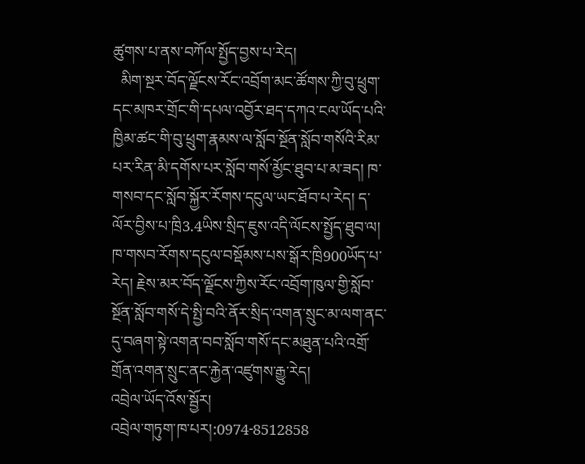ཚུགས་པ་ནས་བཀོལ་སྤྱོད་བྱས་པ་རེད།
  མིག་སྔར་བོད་ལྗོངས་རོང་འབྲོག་མང་ཚོགས་ཀྱི་བུ་ཕྲུག་དང་མཁར་གྲོང་གི་དཔལ་འབྱོར་ཐད་དཀའ་ངལ་ཡོད་པའི་ཁྱིམ་ཚང་གི་བུ་ཕྲུག་རྣམས་ལ་སློབ་སྔོན་སློབ་གསོའི་རིམ་པར་རིན་མི་དགོས་པར་སློབ་གསོ་མྱོང་ཐུབ་པ་མ་ཟད། ཁ་གསབ་དང་སློབ་སྐྱོར་རོགས་དངུལ་ཡང་ཐོབ་པ་རེད། ད་ལོར་བྱིས་པ་ཁྲི3.4ཡིས་སྲིད་ཇུས་འདི་ལོངས་སྤྱོད་ཐུབ་ལ། ཁ་གསབ་རོགས་དངུལ་བསྡོམས་པས་སྒོར་ཁྲི900ཡོད་པ་རེད། རྗེས་མར་བོད་ལྗོངས་ཀྱིས་རོང་འབྲོག་ཁུལ་གྱི་སློབ་སྔོན་སློབ་གསོ་དེ་སྤྱི་བའི་ནོར་སྲིད་འགན་སྲུང་མ་ལག་ནང་དུ་བཞག་སྟེ་འགན་བབ་སློབ་གསོ་དང་མཐུན་པའི་འགྲོ་གྲོན་འགན་སྲུང་ནང་རྐྱེན་འཛུགས་རྒྱུ་རེད།
འབྲེལ་ཡོད་འོས་སྦྱོར།
འབྲེལ་གཏུག་ཁ་པར།:0974-8512858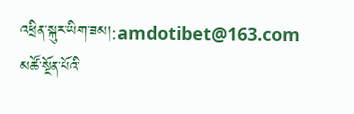འཕྲིན་སྐུར་ཡིག་ཟམ།:amdotibet@163.com
མཚོ་སྔོན་པོའི་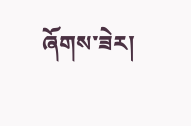ཞོགས་ཟེར།